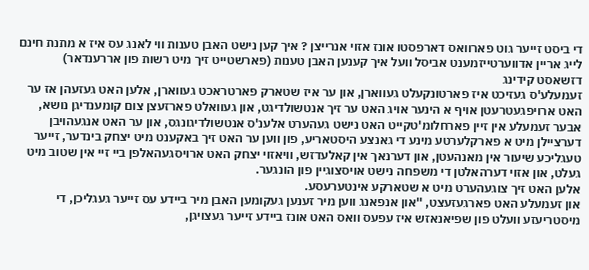די ביסט זייער גוט פארוואס דארפסטו אונז אזוי אנרייצן ? איך קען נישט האבן טענות ווי לאנג עס איז א מתנת חינם לייג אריין אדווערטייזמענט אביסל וועל איך קענען האבן טענות (פארשטייט זיך מיט רשות פון אררענדאר) דזשאסט קידינג
זעמעלע'ס געזיכט איז פארטונקעלט געווארן, און ער איז שטארק פארטראכט געווארן, אלען האט געזעהן אז ער האט ארויפגעטרעטן אויף א הינער אויג האט ער זיך אנטשולדיגט, און געוואלט פארזעצן צום קומענדיגן נושא, אבער זעמעלע אין זיין פארחלומ'טקייט האט נישט געהערט אלענ'ס אנטשולדיגונגס, און ער האט אנגעהויבן דערציילן מיט א פארקלערטע מינע די גאנצע היסטאריע, פון ווען ער האט זיך באקענט מיט יצחק בינדער, זייער טעגליכע שיעור אין מאנהעטן, און דערנאך אין קאלעדזש, וויאזוי יצחק האט ארויסגעהאלפן ביי זיי אין שטוב מיט געלט, און אזוי דערהאלטן די משפחה נישט אויסצוגיין פון הונגער.
אלען האט זיך צוגעהערט מיט א שטארקע אינטערעסע.
און זעמעלע האט פארגעזעצט, ''און אנפאנג ווען מיר זענען געקומען האבן מיר ביידע עס זייער געגליכן, די מיסטריעזע וועלט פון שפיאנאזש איז עפעס וואס האט אונז ביידע זייער געצויגן,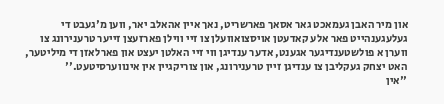און מיר האבן געמאכט גאר אסאך פארשריט, נאך איין אהאלב יאר, ווען מ'געבט די געלעגענהייט פאר אלע קאדעטן אויסצואוועלן צו זיי ווילן פארזעצן זייער טרענירונג צו ווערן א פולשטענדיגער אגענט, אדער ענדיגן ווי זיי האלטן יעצט און פארלאזן די מיליטער, האט יצחק געקליבן צו ענדיגן זיין טרענירונג, און צוריקגיין אין אינווערסיטעט.''
''אין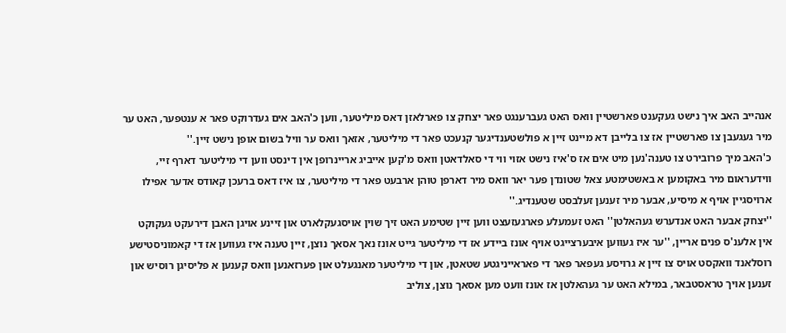אנהייב האב איך נישט געקענט פארשטיין וואס האט געברענגט פאר יצחק צו פארלאזן דאס מיליטער, ווען כ'האב אים געדרוקט פאר א ענטפער, האט ער מיר געגעבן צו פארשטיין אז צו בלייבן דא מיינט זיין א פולשטענדיגער קנעכט פאר די מיליטער, אזאך וואס ער וויל בשום אופן נישט זיין.''
כ'האב מיך פרובירט צו טענה'נען מיט אים אז ס'איז נישט אזוי ווי די סאלדאטן וואס מ'קען אייביג אריינרופן אין דינסט ווען די מיליטער דארף זיי, ווידעראום מיר באקומען א באשטימטע צאל שטונדן פער יאר וואס מיר דארפן טוהן ארבעט פאר די מיליטער, צו איז דאס ברעכן קאודס אדער אפילו ארויסגיין אויף א מיסיע, אבער מיר זענען זעלבסט שטענדיג.''
''יצחק אבער האט אנדערש געהאלטן'' האט זעמעלע פארגעזעצט ווען זיין שטימע האט זיך שוין אויסגעקלארט און זיינע אויגן האבן דירעקט געקוקט אין אלענ'ס פנים אריין, ''ער איז געווען איבערצייגט אויף אונז ביידע אז די מיליטער גייט אונז נאך אסאך נוצן, זיין טענה איז געווען אז די קאמוניסטישע רוסלאנד וואקסט אויס צו זיין א גרויסע געפאר פאר די פאראייניגטע שטאטן, און די מיליטער מאנגעלט און פערזאנען וואס קענען א פליסיגן רוסיש און זענען אויך טראסטבאר, במילא האט ער געהאלטן אז אונז וועט מען אסאך נוצן, צוליב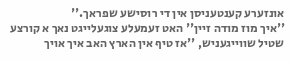אונזערע קענטעניסן אין די רוסישע שפראך.''
''איך מוז מודה זיין'' האט זעמעלע צוגעלייגט נאך א קורצע שטיל שווייגעניש, ''אז טיף אין הארץ האב איך אויך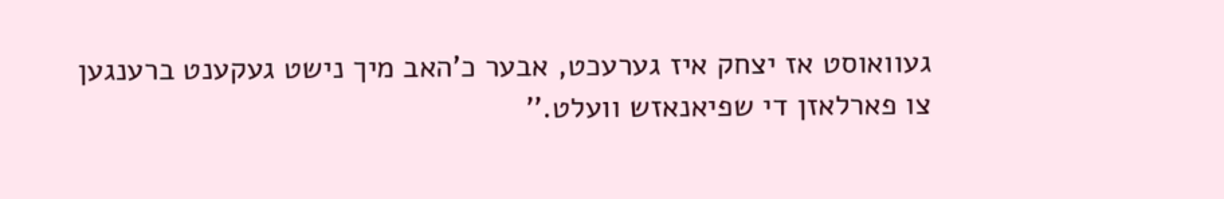געוואוסט אז יצחק איז גערעכט, אבער כ'האב מיך נישט געקענט ברענגען צו פארלאזן די שפיאנאזש וועלט.''